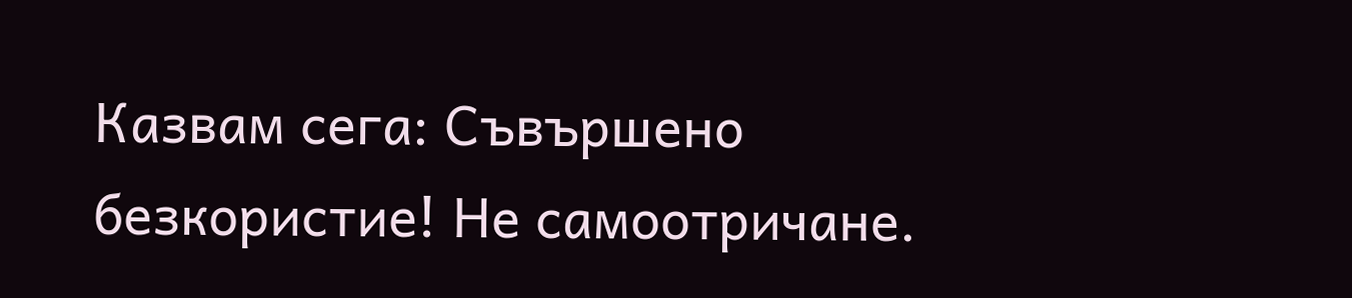Казвам сега: Съвършено безкористие! Не самоотричане.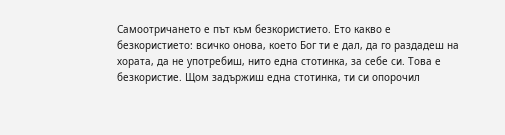Самоотричането е път към безкористието. Ето какво е безкористието: всичко онова, което Бог ти е дал, да го раздадеш на хората, да не употребиш, нито една стотинка, за себе си. Това е безкористие. Щом задържиш една стотинка, ти си опорочил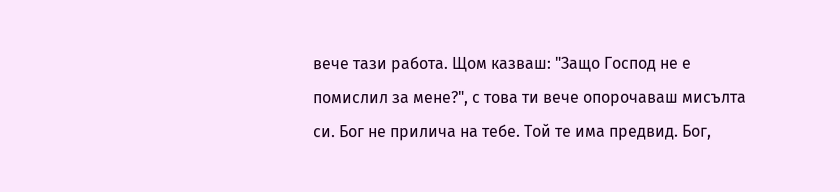вече тази работа. Щом казваш: "Защо Господ не е помислил за мене?", с това ти вече опорочаваш мисълта си. Бог не прилича на тебе. Той те има предвид. Бог,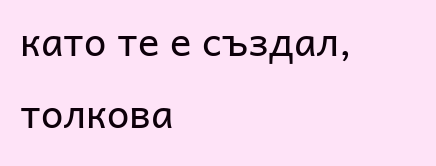като те е създал, толкова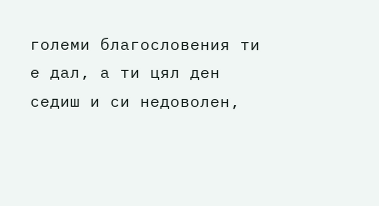големи благословения ти е дал, а ти цял ден седиш и си недоволен,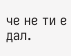че не ти е дал.